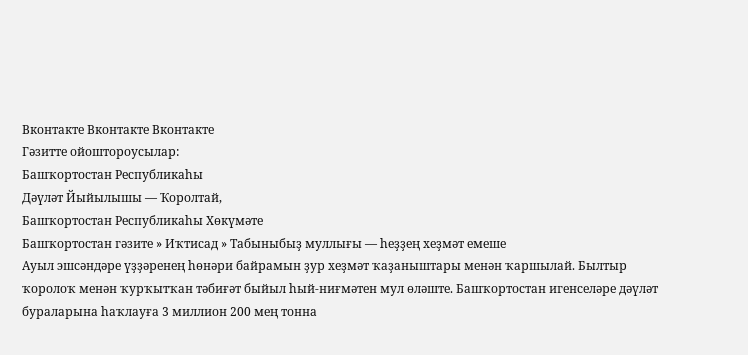Вконтакте Вконтакте Вконтакте
Гәзитте ойоштороусылар:
Башҡортостан Республикаһы
Дәүләт Йыйылышы — Ҡоролтай,
Башҡортостан Республикаһы Хөкүмәте
Башҡортостан гәзите » Иҡтисад » Табыныбыҙ муллығы — һеҙҙең хеҙмәт емеше
Ауыл эшсәндәре үҙҙәренең һөнәри байрамын ҙур хеҙмәт ҡаҙаныштары менән ҡаршылай. Былтыр ҡоролоҡ менән ҡурҡытҡан тәбиғәт быйыл һый-ниғмәтен мул өләште. Башҡортостан игенселәре дәүләт бураларына һаҡлауға 3 миллион 200 мең тонна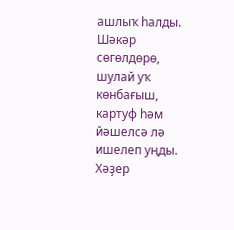ашлыҡ һалды. Шәкәр сөгөлдөрө, шулай уҡ көнбағыш, картуф һәм йәшелсә лә ишелеп уңды.
Хәҙер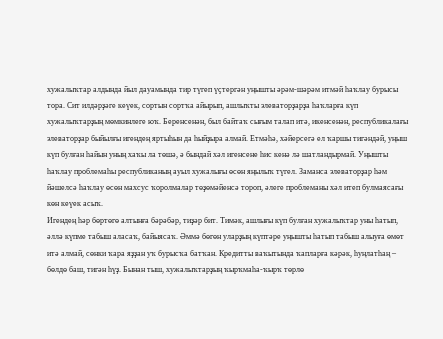хужалыҡтар алдында йыл дауамында тир түгеп үҫтергән уңышты әрәм-шәрәм итмәй һаҡлау бурысы тора. Сит илдәрҙәге кеүек, сортын сортҡа айырып, ашлыҡты элеваторҙарҙа һаҡларға күп хужалыҡтарҙың мөмкинлеге юҡ. Беренсенән, был байтаҡ сығым талап итә, икенсенән, республикалағы элеваторҙар быйылғы игендең яртыһын да һыйҙыра алмай. Етмәһә, хәйерсегә ел ҡаршы тигәндәй, уңыш күп булған һайын уның хаҡы ла төшә, ә бындай хәл игенсене һис кенә лә шатландырмай. Уңышты һаҡлау проблемаһы республиканың ауыл хужалығы өсөн яңылыҡ түгел. Заманса элеваторҙар һәм йәшелсә һаҡлау өсөн махсус ҡоролмалар төҙөмәйенсә тороп, әлеге проблеманы хәл итеп булмаясағы көн кеүек асыҡ.
Игендең һәр бөртөгө алтынға бәрәбәр, тиҙәр бит. Тимәк, ашлығы күп булған хужалыҡтар уны һатып, әллә күпме табыш аласаҡ, байыясаҡ. Әммә бөгөн уларҙың күптәре уңышты һатып табыш алыуға өмөт итә алмай, сөнки ҡара яҙҙан уҡ бурысҡа батҡан. Кредитты ваҡытында ҡапларға кәрәк, һуңлатһаң – бөлдө баш, тигән һүҙ. Бынан тыш, хужалыҡтарҙың ҡырҡмаһа-ҡырҡ төрлө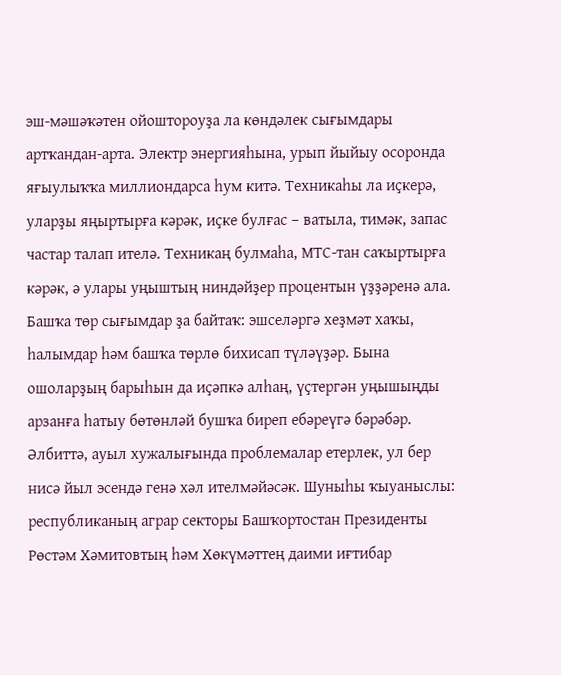эш-мәшәҡәтен ойоштороуҙа ла көндәлек сығымдары артҡандан-арта. Электр энергияһына, урып йыйыу осоронда яғыулыҡҡа миллиондарса һум китә. Техникаһы ла иҫкерә, уларҙы яңыртырға кәрәк, иҫке булғас – ватыла, тимәк, запас частар талап ителә. Техникаң булмаһа, МТС-тан саҡыртырға кәрәк, ә улары уңыштың ниндәйҙер процентын үҙҙәренә ала. Башҡа төр сығымдар ҙа байтаҡ: эшселәргә хеҙмәт хаҡы, һалымдар һәм башҡа төрлө бихисап түләүҙәр. Бына ошоларҙың барыһын да иҫәпкә алһаң, үҫтергән уңышыңды арзанға һатыу бөтөнләй бушҡа биреп ебәреүгә бәрәбәр.
Әлбиттә, ауыл хужалығында проблемалар етерлек, ул бер нисә йыл эсендә генә хәл ителмәйәсәк. Шуныһы ҡыуаныслы: республиканың аграр секторы Башҡортостан Президенты Рөстәм Хәмитовтың һәм Хөкүмәттең даими иғтибар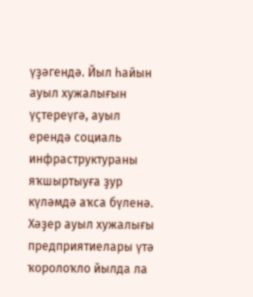үҙәгендә. Йыл һайын ауыл хужалығын үҫтереүгә, ауыл ерендә социаль инфраструктураны яҡшыртыуға ҙур күләмдә аҡса бүленә.
Хәҙер ауыл хужалығы предприятиелары үтә ҡоролоҡло йылда ла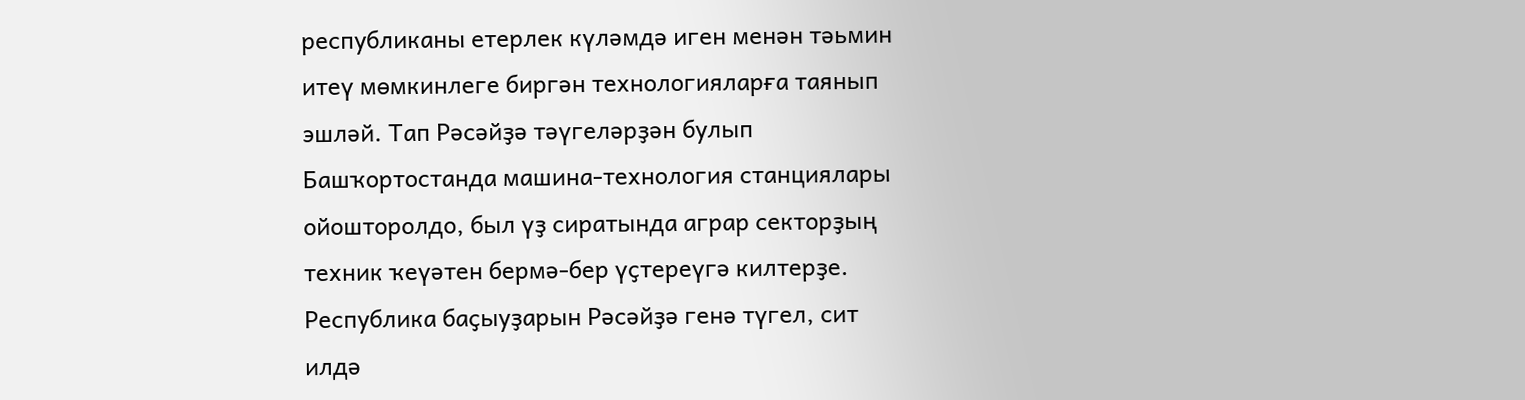республиканы етерлек күләмдә иген менән тәьмин итеү мөмкинлеге биргән технологияларға таянып эшләй. Тап Рәсәйҙә тәүгеләрҙән булып Башҡортостанда машина-технология станциялары ойошторолдо, был үҙ сиратында аграр секторҙың техник ҡеүәтен бермә-бер үҫтереүгә килтерҙе. Республика баҫыуҙарын Рәсәйҙә генә түгел, сит илдә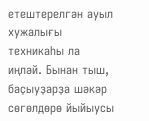етештерелгән ауыл хужалығы техникаһы ла иңләй. Бынан тыш, баҫыуҙарҙа шәкәр сөгөлдөрө йыйыусы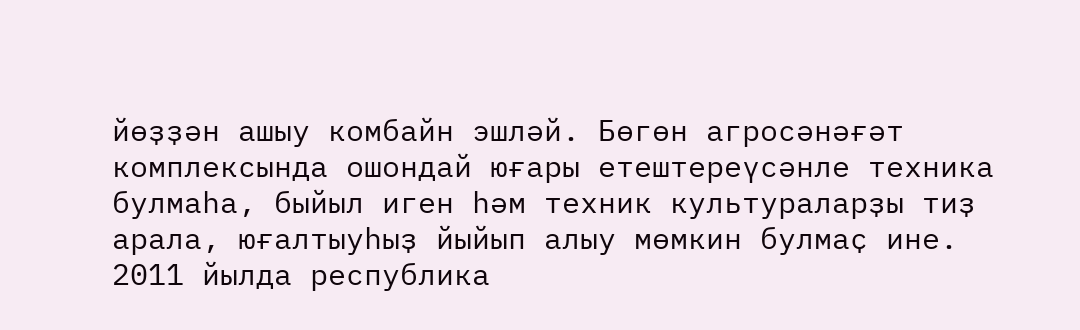йөҙҙән ашыу комбайн эшләй. Бөгөн агросәнәғәт комплексында ошондай юғары етештереүсәнле техника булмаһа, быйыл иген һәм техник культураларҙы тиҙ арала, юғалтыуһыҙ йыйып алыу мөмкин булмаҫ ине. 2011 йылда республика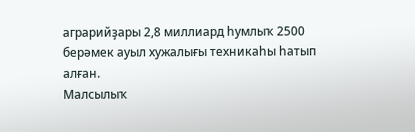аграрийҙары 2,8 миллиард һумлыҡ 2500 берәмек ауыл хужалығы техникаһы һатып алған.
Малсылыҡ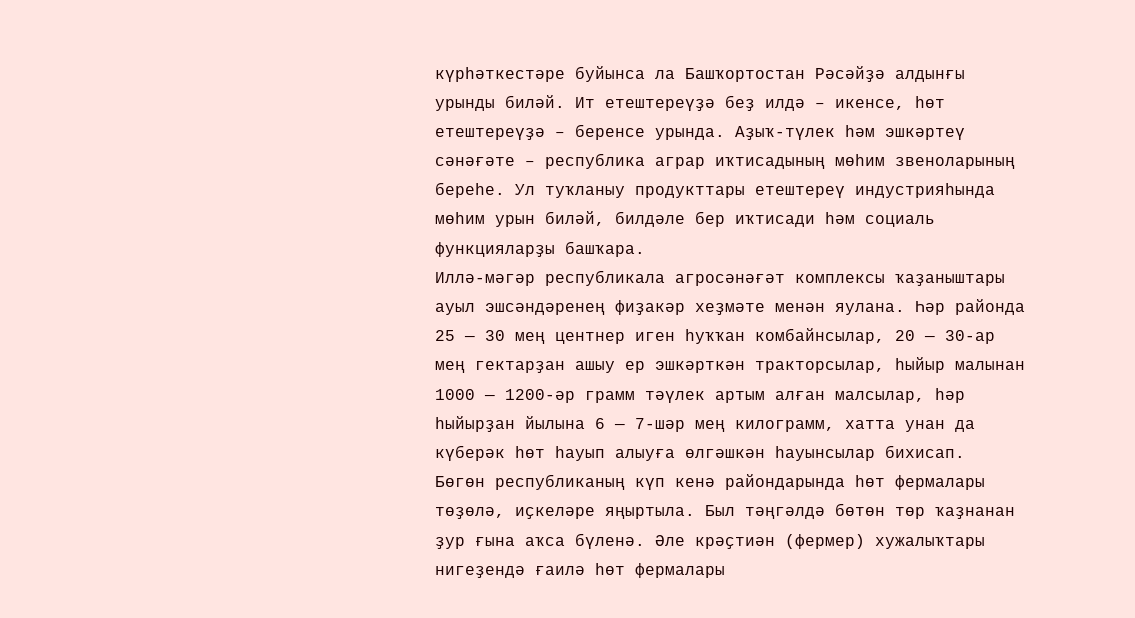күрһәткестәре буйынса ла Башҡортостан Рәсәйҙә алдынғы урынды биләй. Ит етештереүҙә беҙ илдә – икенсе, һөт етештереүҙә – беренсе урында. Аҙыҡ-түлек һәм эшкәртеү сәнәғәте – республика аграр иҡтисадының мөһим звеноларының береһе. Ул туҡланыу продукттары етештереү индустрияһында мөһим урын биләй, билдәле бер иҡтисади һәм социаль функцияларҙы башҡара.
Иллә-мәгәр республикала агросәнәғәт комплексы ҡаҙаныштары ауыл эшсәндәренең фиҙакәр хеҙмәте менән яулана. Һәр районда 25 — 30 мең центнер иген һуҡҡан комбайнсылар, 20 — 30-ар мең гектарҙан ашыу ер эшкәрткән тракторсылар, һыйыр малынан 1000 — 1200-әр грамм тәүлек артым алған малсылар, һәр һыйырҙан йылына 6 — 7-шәр мең килограмм, хатта унан да күберәк һөт һауып алыуға өлгәшкән һауынсылар бихисап.
Бөгөн республиканың күп кенә райондарында һөт фермалары төҙөлә, иҫкеләре яңыртыла. Был тәңгәлдә бөтөн төр ҡаҙнанан ҙур ғына аҡса бүленә. Әле крәҫтиән (фермер) хужалыҡтары нигеҙендә ғаилә һөт фермалары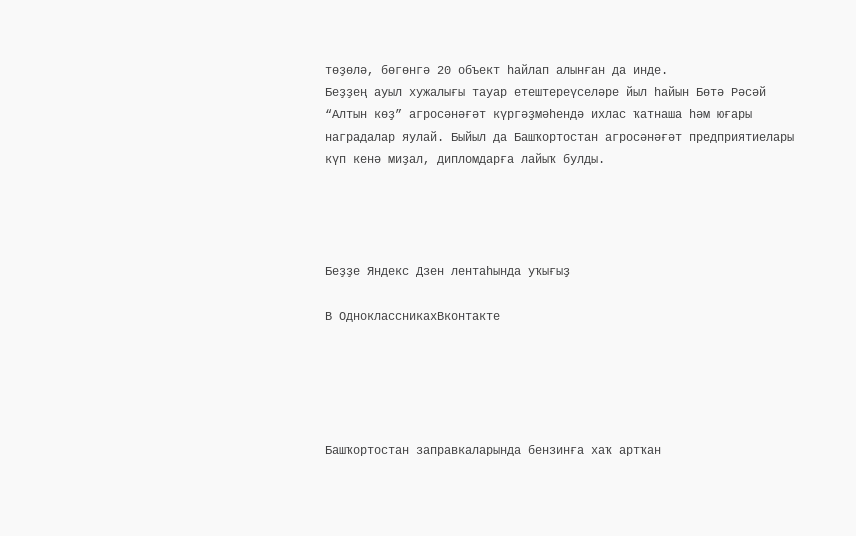төҙөлә, бөгөнгә 20 объект һайлап алынған да инде.
Беҙҙең ауыл хужалығы тауар етештереүселәре йыл һайын Бөтә Рәсәй “Алтын көҙ” агросәнәғәт күргәҙмәһендә ихлас ҡатнаша һәм юғары наградалар яулай. Быйыл да Башҡортостан агросәнәғәт предприятиелары күп кенә миҙал, дипломдарға лайыҡ булды.




Беҙҙе Яндекс Дзен лентаһында уҡығыҙ

В ОдноклассникахВконтакте





Башҡортостан заправкаларында бензинға хаҡ артҡан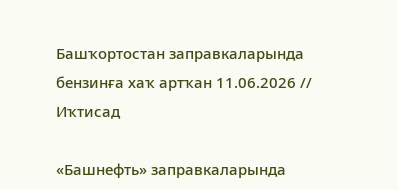Башҡортостан заправкаларында бензинға хаҡ артҡан 11.06.2026 // Иҡтисад

«Башнефть» заправкаларында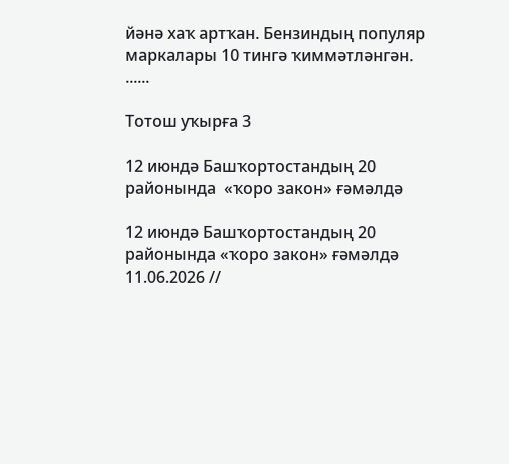йәнә хаҡ артҡан. Бензиндың популяр маркалары 10 тингә ҡиммәтләнгән. ......

Тотош уҡырға 3

12 июндә Башҡортостандың 20 районында  «ҡоро закон» ғәмәлдә

12 июндә Башҡортостандың 20 районында «ҡоро закон» ғәмәлдә 11.06.2026 //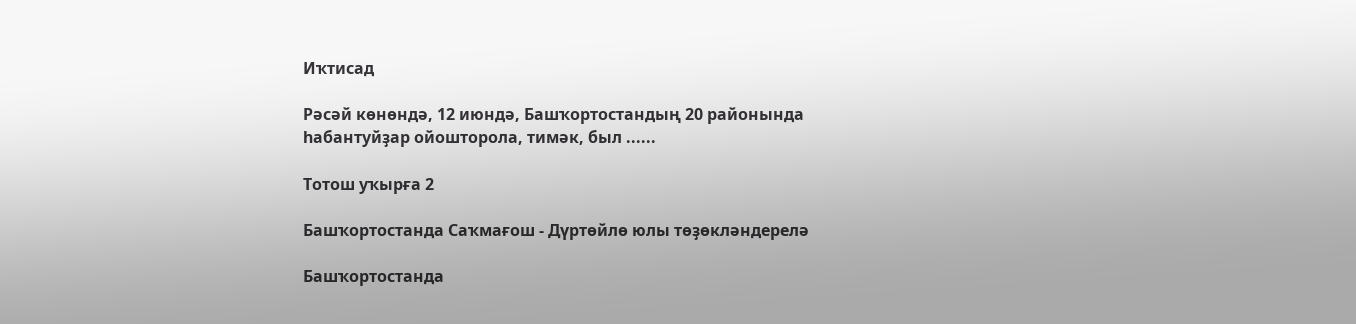Иҡтисад

Рәсәй көнөндә, 12 июндә, Башҡортостандың 20 районында һабантуйҙар ойошторола, тимәк, был ......

Тотош уҡырға 2

Башҡортостанда Саҡмағош - Дүртөйлө юлы төҙөкләндерелә

Башҡортостанда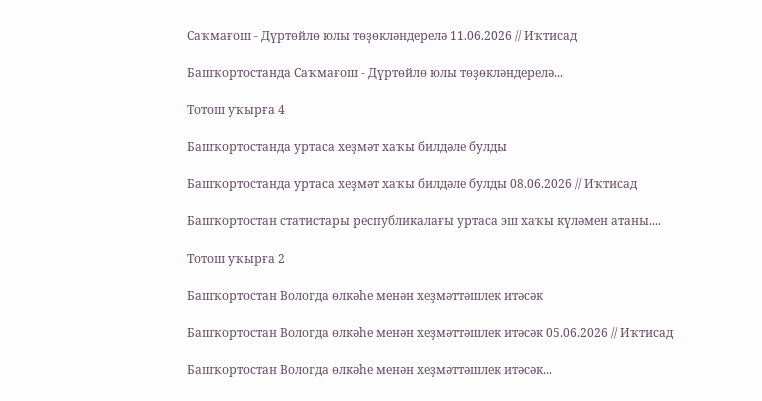Саҡмағош - Дүртөйлө юлы төҙөкләндерелә 11.06.2026 // Иҡтисад

Башҡортостанда Саҡмағош - Дүртөйлө юлы төҙөкләндерелә...

Тотош уҡырға 4

Башҡортостанда уртаса хеҙмәт хаҡы билдәле булды

Башҡортостанда уртаса хеҙмәт хаҡы билдәле булды 08.06.2026 // Иҡтисад

Башҡортостан статистары республикалағы уртаса эш хаҡы күләмен атаны....

Тотош уҡырға 2

Башҡортостан Вологда өлкәһе менән хеҙмәттәшлек итәсәк

Башҡортостан Вологда өлкәһе менән хеҙмәттәшлек итәсәк 05.06.2026 // Иҡтисад

Башҡортостан Вологда өлкәһе менән хеҙмәттәшлек итәсәк...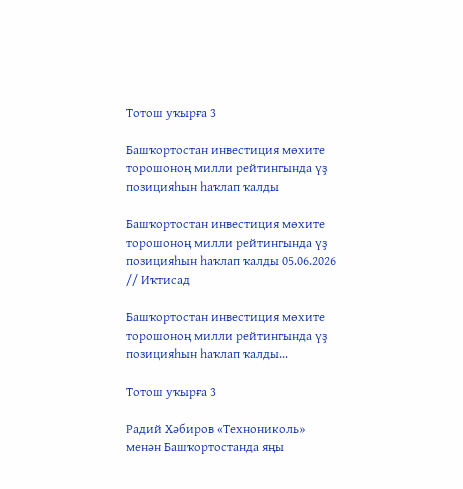Тотош уҡырға 3

Башҡортостан инвестиция мөхите торошоноң милли рейтингында үҙ позицияһын һаҡлап ҡалды

Башҡортостан инвестиция мөхите торошоноң милли рейтингында үҙ позицияһын һаҡлап ҡалды 05.06.2026 // Иҡтисад

Башҡортостан инвестиция мөхите торошоноң милли рейтингында үҙ позицияһын һаҡлап ҡалды...

Тотош уҡырға 3

Радий Хәбиров «Технониколь» менән Башҡортостанда яңы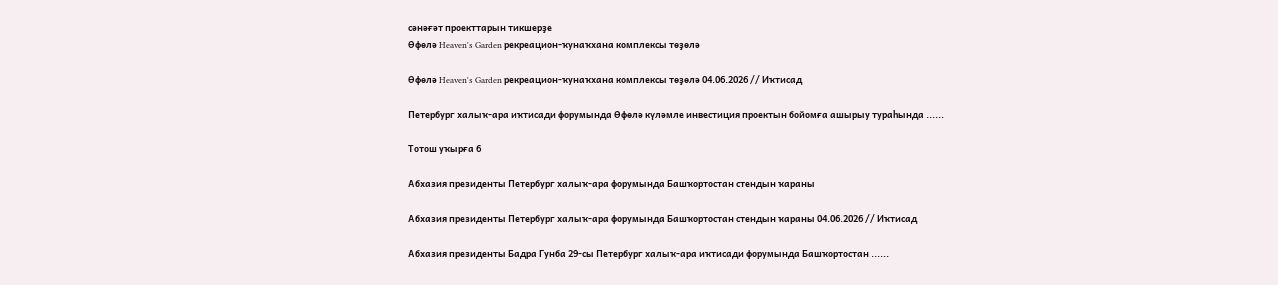сәнәғәт проекттарын тикшерҙе
Өфөлә Heaven's Garden рекреацион-ҡунаҡхана комплексы төҙөлә

Өфөлә Heaven's Garden рекреацион-ҡунаҡхана комплексы төҙөлә 04.06.2026 // Иҡтисад

Петербург халыҡ-ара иҡтисади форумында Өфөлә күләмле инвестиция проектын бойомға ашырыу тураһында ......

Тотош уҡырға 6

Абхазия президенты Петербург халыҡ-ара форумында Башҡортостан стендын ҡараны

Абхазия президенты Петербург халыҡ-ара форумында Башҡортостан стендын ҡараны 04.06.2026 // Иҡтисад

Абхазия президенты Бадра Гунба 29-сы Петербург халыҡ-ара иҡтисади форумында Башҡортостан ......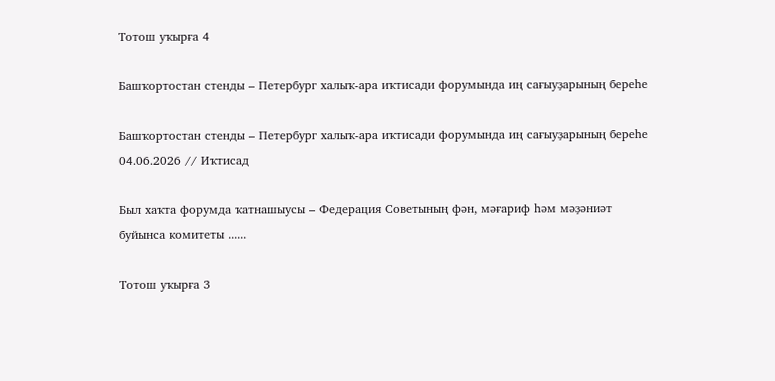Тотош уҡырға 4

Башҡортостан стенды – Петербург халыҡ-ара иҡтисади форумында иң сағыуҙарының береһе

Башҡортостан стенды – Петербург халыҡ-ара иҡтисади форумында иң сағыуҙарының береһе 04.06.2026 // Иҡтисад

Был хаҡта форумда ҡатнашыусы – Федерация Советының фән, мәғариф һәм мәҙәниәт буйынса комитеты ......

Тотош уҡырға 3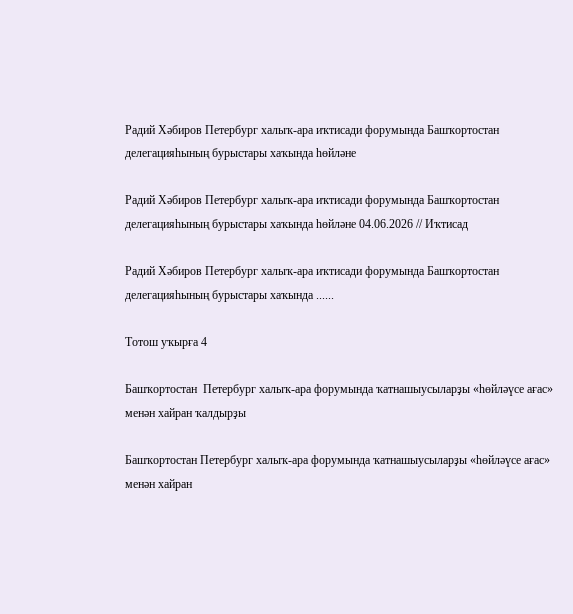Радий Хәбиров Петербург халыҡ-ара иҡтисади форумында Башҡортостан делегацияһының бурыстары хаҡында һөйләне

Радий Хәбиров Петербург халыҡ-ара иҡтисади форумында Башҡортостан делегацияһының бурыстары хаҡында һөйләне 04.06.2026 // Иҡтисад

Радий Хәбиров Петербург халыҡ-ара иҡтисади форумында Башҡортостан делегацияһының бурыстары хаҡында ......

Тотош уҡырға 4

Башҡортостан  Петербург халыҡ-ара форумында ҡатнашыусыларҙы «һөйләүсе ағас» менән хайран ҡалдырҙы

Башҡортостан Петербург халыҡ-ара форумында ҡатнашыусыларҙы «һөйләүсе ағас» менән хайран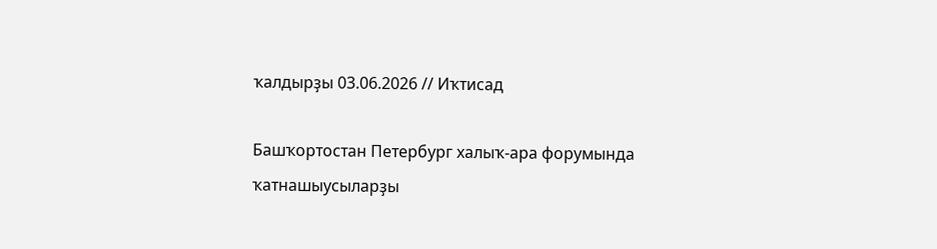ҡалдырҙы 03.06.2026 // Иҡтисад

Башҡортостан Петербург халыҡ-ара форумында ҡатнашыусыларҙы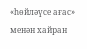«һөйләүсе ағас» менән хайран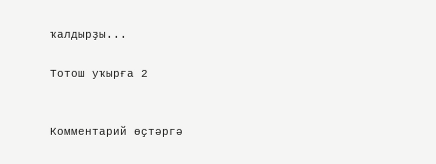ҡалдырҙы...

Тотош уҡырға 2


Комментарий өҫтәргә